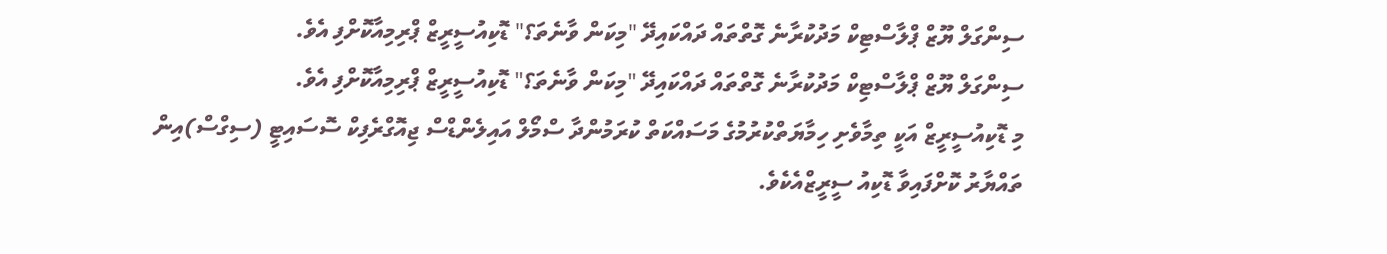ސިންގަލް ޔޫޒް ޕްލާސްޓިކް މަދުކުރާނެ ގޮތްތައް ދައްކައިދޭ "މިކަން ވާނެތަ؟" ޑޮކިއުސީރީޒް ޕްރިމިއާކޮށްފި އެވެ.
ސިންގަލް ޔޫޒް ޕްލާސްޓިކް މަދުކުރާނެ ގޮތްތައް ދައްކައިދޭ "މިކަން ވާނެތަ؟" ޑޮކިއުސީރީޒް ޕްރިމިއާކޮށްފި އެވެ.
މި ޑޮކިއުސީރީޒް އަކީ ތިމާވެށި ހިމާޔަތްކުރުމުގެ މަސައްކަތް ކުރަމުންދާ ސްމޯލް އައިލެންޑްސް ޖިއޮގްރެފިކް ސޮސައިޓީ (ސިގްސް)އިން ތައްޔާރު ކޮށްފައިވާ ޑޮކިއު ސީރީޒްއެކެވެ.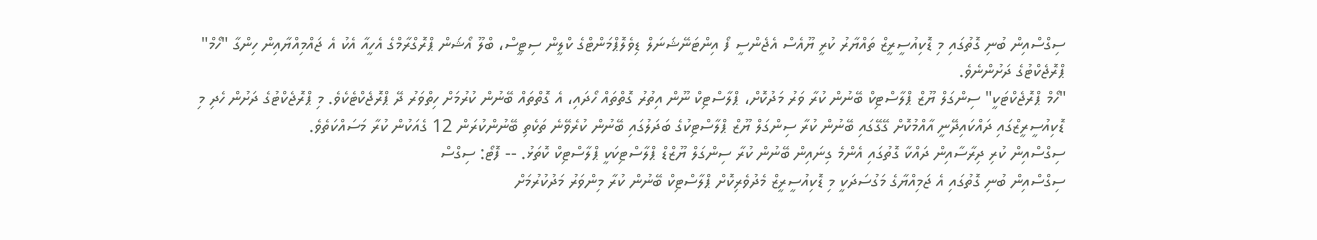ސިގްސްއިން ބުނި ގޮތުގައި މި ޑޮކިއުސީރީޒް ތައްޔާރު ކުރީ ޔޫއެސް އެޖެންސީ ފޯ އިންޓަނޭޝަނަލް ޑިވެލޮޕްމަންޓްގެ ކްލީން ސިޓީސް، ބްލޫ އޯޝަން ޕްރޮގްރާމްގެ އެހީއާ އެކު އެ ޖައްމިއްޔާއިން ހިންގާ "ހޯމް" ޕްރޮޖެކްޓުގެ ދަށުންނެވެ.
"ހޯމް ޕްރޮޖެކްޓަކީ" ސިންގަލް ޔޫޒް ޕްލާސްޓިކް ބޭނުން ކުރާ ވަރު މަދުކޮށް، ޕްލާސްޓިކް ނޫން އިތުރު ގޮތްތައް ހޯދައި، އެ ގޮތްތައް ބޭނުން ކުރުމަށް ހިތްވަރު ދޭ ޕްރޮޖެކްޓެކެވެ. މި ޕްރޮޖެކްޓުގެ ދަށުން ހެދި މި ޑޮކިއުސީރީޒްގައި ދައްކައިދޭނީ އާއްމުކޮށް ގޭގޭގައި ބޭނުން ކުރާ ސިންގަލް ޔޫޒް ޕްލާސްޓިކުގެ ބަދަލުގައި ބޭނުން ކުރެވޭނެ ތަކެތި ބޭނުންކުރަން 12 ގެއަކުން ކުރާ މަސައްކަތެވެ.
ސިގްސްއިން ކުރި ދިރާސާއިން ދައްކާ ގޮތުގައި އެންމެ ގިނައިން ބޭނުން ކުރާ ސިންގަލް ޔޫޒްޑް ޕްލާސްޓިކަކީ ޕްލާސްޓިކް ކޮތަޅު. -- ފޮޓޯ: ސިގްސް
ސިގްސްއިން ބުނި ގޮތުގައި އެ ޖަމިއްޔާގެ މަގުސަދަކީ މި ޑޮކިއުސީރީޒް މެދުވެރިކޮށް ޕްލާސްޓިކް ބޭނުން ކުރާ މިންވަރު މަދުކުރުމަށް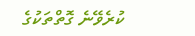ކުރެވޭނެ ގޮތްތަކުގެ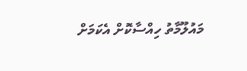މައުލޫމާތު ހިއްސާކޮށް އެކަމަށް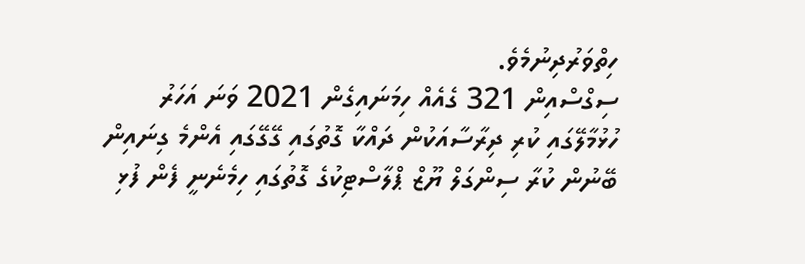ހިތްވަރުދިނުމެވެ.
ސިގްސްއިން 321 ގެއެއް ހިމަނައިގެން 2021 ވަނަ އަހަރު ހުޅުމާލޭގައި ކުރި ދިރާސާއަކުން ދައްކާ ގޮތުގައި ގޭގޭގައި އެންމެ ގިނައިން ބޭނުން ކުރާ ސިންގަލް ޔޫޒް ޕްލާސްޓިކުގެ ގޮތުގައި ހިމެނެނީ ފެން ފުޅި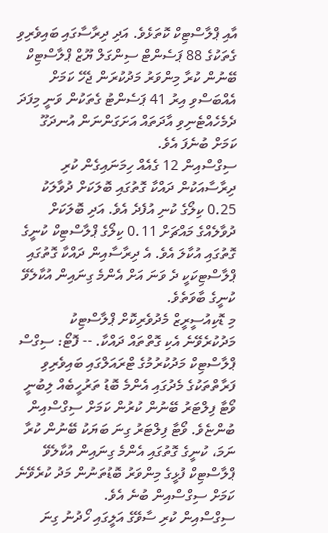އާއި ޕްލާސްޓިކް ކޮތަޅެވެ. އަދި ދިރާސާގައި ބައިވެރިވި ގެތަކުގެ 88 ޕަސެންޓް ސިންގަލް ޔޫޒް ޕްލާސްޓިކް ބޭނުން ކުރާ މިންވަރު މަދުކުރަން ޖެހޭ ކަމަށް އެއްބަސްވި އިރު 41 ޕަސެންޓު ގެތަކުން ވަނީ މިފަދަ ދެމެހެއްޓެނިވި އާދަތައް އަށަގަންނަން އުނދަގޫ ކަމަށް ބުނެފަ އެވެ.
ސިގްސްއިން 12 ގެއެއް ހިމަނައިގެން ކުރި ދިރާސާއަކުން ދައްކާ ގޮތުގައި ބޮލަކަށް ދުވާލަކު 0.25 ކިލޯގެ ކުނި އުފެދެ އެވެ. އަދި ބޮލަކަށް ދުވާލެއްގެ މައްޗަށް 0.11 ކިލޯގެ ޕްލާސްޓިކް ކުނީގެ ގޮތުގައި އުކާލަ އެވެ. އެ ދިރާސާއިން ދައްކާ ގޮތުގައި ޕްލާސްޓިކަކީ ދެ ވަނަ އަށް އެންމެ ގިނައިން އުކާލެވޭ ކުނީގެ ބާވަތެވެ.
މި ޑޮކިއުސީރީޒް މެދުވެރިކޮށް ޕްލާސްޓިކު މަދުކުރެވޭނެ އެކި ގޮތްތައް ދައްކާ. -- ފޮޓޯ: ސިގްސް
ޕްލާސްޓިކް މަދުކުރުމުގެ ޓްރައަލްގައި ބައިވެރިވި ފަރާތްތަކުގެ މެދުގައި އެންމެ ބޮޑު ތަރުހީބެއް ލިބުނީ ވޯޓާ ފިލްޓަރު ބޭނުން ކުރުން ކަމަށް ސިގްސްއިން ބުންޏެވެ. ވޯޓާ ފިލްޓަރު ގިނަ ބަޔަކު ބޭނުން ކުރާ ނަމަ، ކުނީގެ ގޮތުގައި އެންމެ ގިނައިން އުކާލެވޭ ޕްލާސްޓިކް ފުޅީގެ މިންވަރު ބޮޑުތަނުން މަދު ކުރެވޭނެ ކަމަށް ސިގްސްއިން ބުނެ އެވެ.
ސިގްސްއިން ކުރި ސާވޭގެ އަލީގައި ހޯދުނު ގިނަ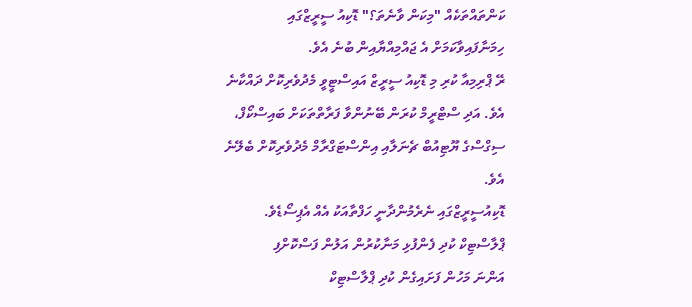ކަންތައްތަކެއް "މިކަން ވާނެތަ؟" ޑޮކިއު ސީރީޒްގައި ހިމަނާފައިވާކަމަށް އެ ޖައްމިއްޔާއިން ބުނެ އެވެ.
ރޭ ޕްރިމިއާ ކުރި މި ޑޮކިއު ސީރީޒް އައިސްޓީވީ މެދުވެރިކޮށް ދައްކާނެ އެވެ. އަދި ސްޓްރީމް ކުރަން ބޭނުންވާ ފަރާތްތަކަށް ބައިސްކޯފް، ސިގްސްގެ ޔޫޓިއުބް ޗެނަލާއި އިންސްޓަގްރާމް މެދުވެރިކޮށް ބެލޭނެ އެވެ.
ޑޮކިއުސީރީޒްގައި ނެރެމުންދާނީ ހަފްތާއަކު އެއް އެޕިސޯޑެވެ.
ޕްލާސްޓިކް ކުދި ފެންފުޅި މަނާކުރުން އަލުން ފަސްކޮށްފި
އަންނަ މަހުން ފަށައިގެން ކުދި ޕްލާސްޓިކް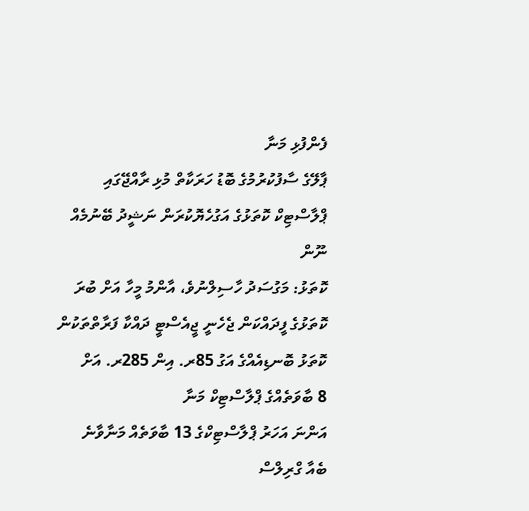ފެންފުޅި މަނާ
ޕާލޭގެ ސާފުކުރުމުގެ ބޮޑު ހަރަކާތް މުޅި ރާއްޖޭގައި
ޕްލާސްޓިކް ކޮތަޅުގެ އަގުހެޔޮކުރަން ނަޝީދު ބޭނުމެއް ނޫން
ކޮތަޅު: މަގުސަދު ހާސިލްނުވެ، އާންމު މީހާ އަށް ބުރަ
ކޮތަޅުގެ ފީދައްކަން ޖެހެނީ ޖީއެސްޓީ ދައްކާ ފަރާތްތަކުން
ކޮތަޅު ބޮނޑިއެއްގެ އަގު 85ރ. އިން 285ރ. އަށް
8 ބާވަތެއްގެ ޕްލާސްޓިކް މަނާ
އަންނަ އަހަރު ޕްލާސްޓިކްގެ 13 ބާވަތެއް މަނާވާނެ
ބެއާ ގްރިލްސް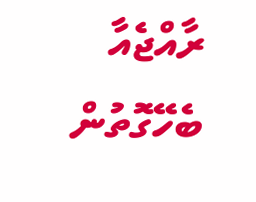ރާއްޖެއާ ބެހޭގޮތުން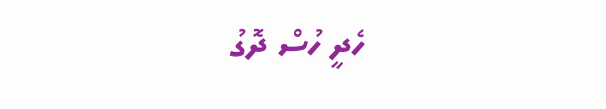ހެދީ ހުސް ދޮގު